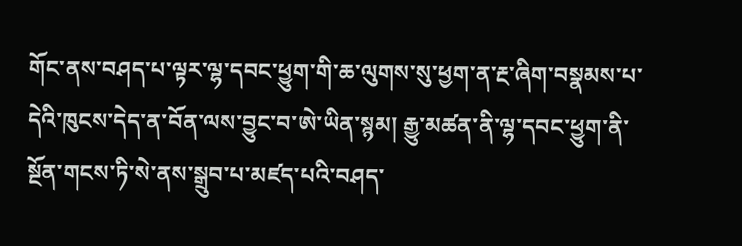གོང་ནས་བཤད་པ་ལྟར་ལྷ་དབང་ཕྱུག་གི་ཆ་ལུགས་སུ་ཕྱག་ན་རྔ་ཞིག་བསྣམས་པ་དེའི་ཁུངས་དེད་ན་བོན་ལས་བྱུང་བ་ཨེ་ཡིན་སྙམ། རྒྱུ་མཚན་ནི་ལྷ་དབང་ཕྱུག་ནི་སྔོན་གངས་ཏི་སེ་ནས་སྒྲུབ་པ་མཛད་པའི་བཤད་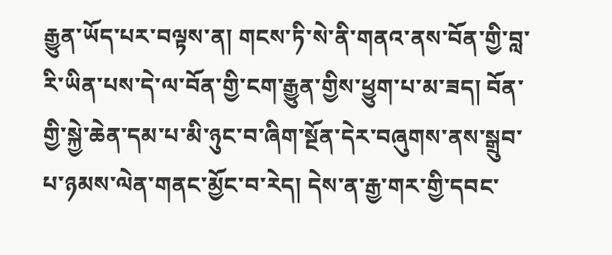རྒྱུན་ཡོད་པར་བལྟས་ན། གངས་ཏི་སེ་ནི་གནའ་ནས་བོན་གྱི་བླ་རི་ཡིན་པས་དེ་ལ་བོན་གྱི་ངག་རྒྱུན་གྱིས་ཕྱུག་པ་མ་ཟད། བོན་གྱི་སྐྱེ་ཆེན་དམ་པ་མི་ཉུང་བ་ཞིག་སྔོན་དེར་བཞུགས་ནས་སྒྲུབ་པ་ཉམས་ལེན་གནང་མྱོང་བ་རེད། དེས་ན་རྒྱ་གར་གྱི་དབང་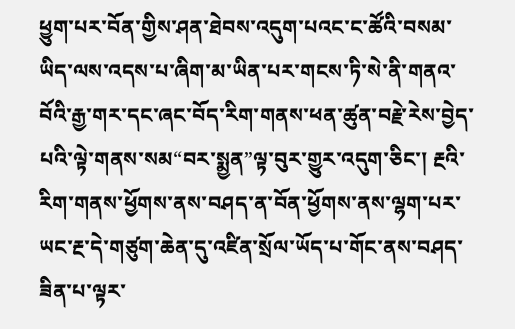ཕྱུག་པར་བོན་གྱིས་ཤན་ཐེབས་འདུག་པའང་ང་ཚོའི་བསམ་ཡིད་ལས་འདས་པ་ཞིག་མ་ཡིན་པར་གངས་ཏི་སེ་ནི་གནའ་བོའི་རྒྱ་གར་དང་ཞང་བོད་རིག་གནས་ཕན་ཚུན་བརྗེ་རེས་བྱེད་པའི་ལྟེ་གནས་སམ“བར་སྨྱན”ལྟ་བུར་གྱུར་འདུག་ཅིང་། རྔའི་རིག་གནས་ཕྱོགས་ནས་བཤད་ན་བོན་ཕྱོགས་ནས་ལྷག་པར་ཡང་རྔ་དེ་གཙུག་ཆེན་དུ་འཛིན་སྲོལ་ཡོད་པ་གོང་ནས་བཤད་ཟིན་པ་ལྟར་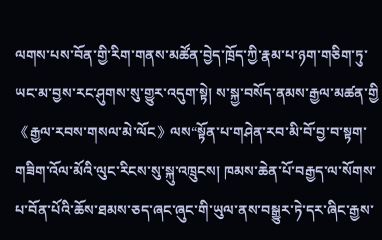ལགས་པས་བོན་གྱི་རིག་གནས་མཚོན་བྱེད་ཁྲོད་ཀྱི་རྣམ་པ་ཉག་གཅིག་ཏུ་ཡང་མ་བྱས་རང་ཤུགས་སུ་གྱུར་འདུག་སྟེ། ས་སྐྱ་བསོད་ནམས་རྒྱལ་མཚན་གྱི《རྒྱལ་རབས་གསལ་མེ་ལོང》ལས“སྟོན་པ་གཤེན་རབ་མི་བོ་བྱ་བ་སྟག་གཟིག་འོལ་མོའི་ལུང་རིངས་སུ་སྐུ་འཁྲུངས། ཁམས་ཆེན་པོ་བརྒྱད་ལ་སོགས་པ་བོན་པོའི་ཆོས་ཐམས་ཅད་ཞང་ཞུང་གི་ཡུལ་ནས་བསྒྱུར་ཏེ་དར་ཞིང་རྒྱས་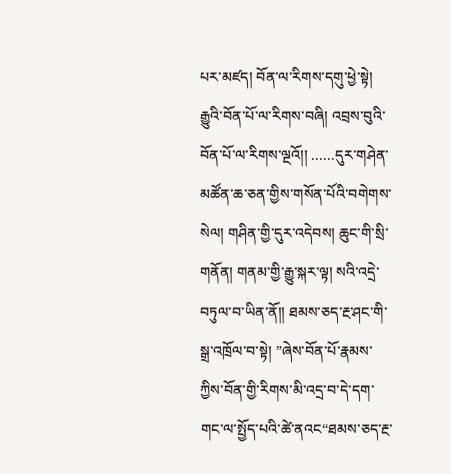པར་མཛད། བོན་ལ་རིགས་དགུ་ཕྱེ་སྟེ། རྒྱུའི་བོན་པོ་ལ་རིགས་བཞི། འབྲས་བུའི་བོན་པོ་ལ་རིགས་ལྔའོ།། ......དུར་གཤེན་མཚོན་ཆ་ཅན་གྱིས་གསོན་པོའི་བགེགས་སེལ། གཤིན་གྱི་དུར་འདེབས། ཆུང་གི་སྲི་གནོན། གནམ་གྱི་རྒྱུ་སྐར་ལྟ། སའི་འདྲེ་བཏུལ་བ་ཡིན་ནོ།། ཐམས་ཅད་རྔ་ཤང་གི་སྒྲ་འཁྲོལ་བ་སྟེ། ”ཞེས་བོན་པོ་རྣམས་ཀྱིས་བོན་གྱི་རིགས་མི་འདྲ་བ་དེ་དག་གང་ལ་སྤྱོད་པའི་ཚེ་ནའང“ཐམས་ཅད་རྔ་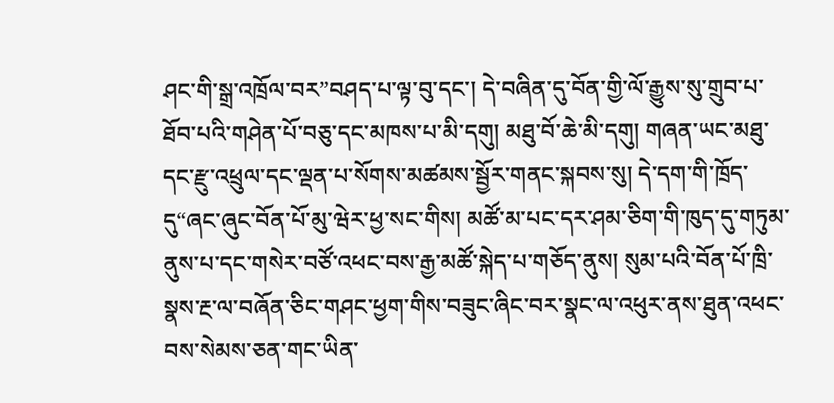ཤང་གི་སྒྲ་འཁྲོལ་བར”བཤད་པ་ལྟ་བུ་དང་། དེ་བཞིན་དུ་བོན་གྱི་ལོ་རྒྱུས་སུ་གྲུབ་པ་ཐོབ་པའི་གཤེན་པོ་བཅུ་དང་མཁས་པ་མི་དགུ། མཐུ་བོ་ཆེ་མི་དགུ། གཞན་ཡང་མཐུ་དང་རྫུ་འཕྲུལ་དང་ལྡན་པ་སོགས་མཚམས་སྦྱོར་གནང་སྐབས་སུ། དེ་དག་གི་ཁྲོད་དུ“ཞང་ཞུང་བོན་པོ་མུ་ཝེར་ཕྱ་སང་གིས། མཚོ་མ་པང་དར་ཤམ་ཅིག་གི་ཁུད་དུ་གཏུམ་ནུས་པ་དང་གསེར་བཙོ་འཕང་བས་རྒྱ་མཚོ་སྐེད་པ་གཅོད་ནུས། སུམ་པའི་བོན་པོ་ཁྲི་སྣས་རྔ་ལ་བཞོན་ཅིང་གཤང་ཕྱག་གིས་བཟུང་ཞིང་བར་སྣང་ལ་འཕུར་ནས་ཐུན་འཕང་བས་སེམས་ཅན་གང་ཡིན་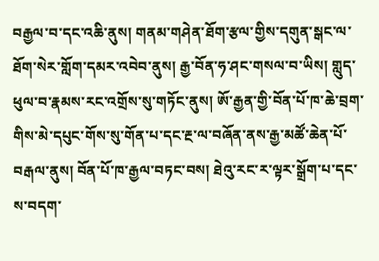བརྒྱལ་བ་དང་འཆི་ནུས། གནམ་གཤེན་ཐོག་རྩལ་གྱིས་དགུན་སྒང་ལ་ཐོག་སེར་གློག་དམར་འབེབ་ནུས། རྒྱ་བོན་ཧ་ཤང་གསལ་བ་ཡིས། གླུད་ཕུལ་བ་རྣམས་རང་འགྲོས་སུ་གཏོང་ནུས། ཨོ་རྒྱན་གྱི་བོན་པོ་ཁ་ཆེ་བྲག་གིས་མེ་དཔུང་གོས་སུ་གོན་པ་དང་རྔ་ལ་བཞོན་ནས་རྒྱ་མཚོ་ཆེན་པོ་བརྒལ་ནུས། བོན་པོ་ཁ་རྒྱལ་བཏང་བས། ཐེའུ་རང་ར་ལྟར་སྒྲོག་པ་དང་ས་བདག་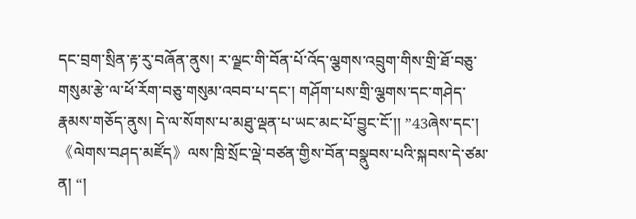དང་བྲག་སྲིན་རྟ་རུ་བཞོན་ནུས། ར་ལྗང་གི་བོན་པོ་འོད་ལྕགས་འབྲུག་གིས་གྲི་ཐོ་བཅུ་གསུམ་རྩེ་ལ་ཕོ་རོག་བཅུ་གསུམ་འབབ་པ་དང་། གཤོག་པས་གྲི་ལྕགས་དང་གཤེད་རྣམས་གཅོད་ནུས། དེ་ལ་སོགས་པ་མཐུ་ལྡན་པ་ཡང་མང་པོ་བྱུང་ངོ་།། ”43ཞེས་དང་། 《ལེགས་བཤད་མཛོད》ལས་ཁྲི་སྲོང་ལྡེ་བཙན་གྱིས་བོན་བསྣུབས་པའི་སྐབས་དེ་ཙམ་ན། “།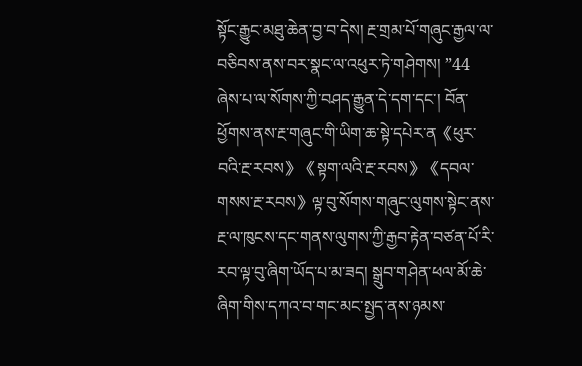སྟོང་རྒྱུང་མཐུ་ཆེན་བྱ་བ་དེས། རྔ་གྲམ་པོ་གཞུང་རྒྱལ་ལ་བཅིབས་ནས་བར་སྣང་ལ་འཕུར་ཏེ་གཤེགས། ”44 ཞེས་པ་ལ་སོགས་ཀྱི་བཤད་རྒྱུན་དེ་དག་དང་། བོན་ཕྱོགས་ནས་རྔ་གཞུང་གི་ཡིག་ཆ་སྟེ་དཔེར་ན《ཕུར་བའི་རྔ་རབས》《སྟག་ལའི་རྔ་རབས》《དབལ་གསས་རྔ་རབས》ལྟ་བུ་སོགས་གཞུང་ལུགས་སྟེང་ནས་རྔ་ལ་ཁུངས་དང་གནས་ལུགས་ཀྱི་རྒྱབ་རྟེན་བཙན་པོ་རི་རབ་ལྟ་བུ་ཞིག་ཡོད་པ་མ་ཟད། སྒྲུབ་གཤེན་ཕལ་མོ་ཆེ་ཞིག་གིས་དཀའ་བ་གང་མང་སྤྱད་ནས་ཉམས་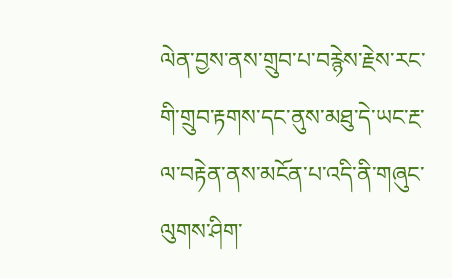ལེན་བྱས་ནས་གྲུབ་པ་བརྙེས་རྗེས་རང་གི་གྲུབ་རྟགས་དང་ནུས་མཐུ་དེ་ཡང་རྔ་ལ་བརྟེན་ནས་མངོན་པ་འདི་ནི་གཞུང་ལུགས་ཤིག་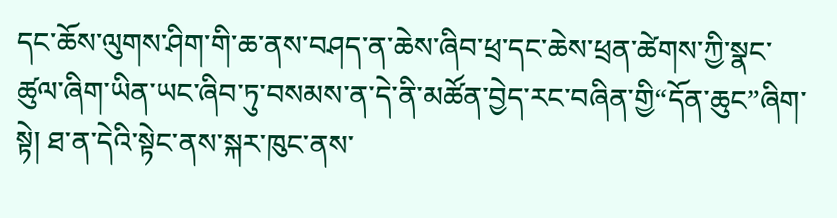དང་ཆོས་ལུགས་ཤིག་གི་ཆ་ནས་བཤད་ན་ཆེས་ཞིབ་ཕྲ་དང་ཆེས་ཕྲན་ཚེགས་ཀྱི་སྣང་ཚུལ་ཞིག་ཡིན་ཡང་ཞིབ་ཏུ་བསམས་ན་དེ་ནི་མཚོན་བྱེད་རང་བཞིན་གྱི“དོན་ཆུང”ཞིག་སྟེ། ཐ་ན་དེའི་སྟེང་ནས་སྐར་ཁུང་ནས་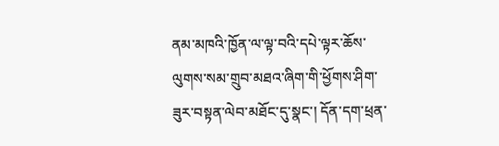ནམ་མཁའི་ཁྱོན་ལ་ལྟ་བའི་དཔེ་ལྟར་ཆོས་ལུགས་སམ་གྲུབ་མཐའ་ཞིག་གི་ཕྱོགས་ཤིག་ཟུར་བསྟན་ལེབ་མཐོང་དུ་སྣང་། དོན་དག་ཕྲན་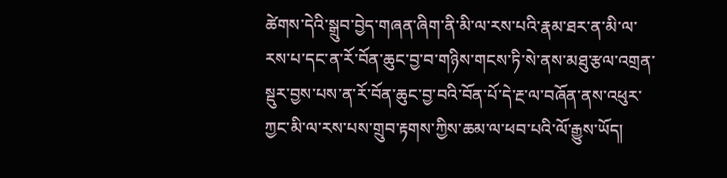ཚེགས་དེའི་སྒྲུབ་བྱེད་གཞན་ཞིག་ནི་མི་ལ་རས་པའི་རྣམ་ཐར་ན་མི་ལ་རས་པ་དང་ན་རོ་བོན་ཆུང་བྱ་བ་གཉིས་གངས་ཏི་སེ་ནས་མཐུ་རྩལ་འགྲན་སྡུར་བྱས་པས་ན་རོ་བོན་ཆུང་བྱ་བའི་བོན་པོ་དེ་རྔ་ལ་བཞོན་ནས་འཕུར་ཀྱང་མི་ལ་རས་པས་གྲུབ་རྟགས་ཀྱིས་ཆམ་ལ་ཕབ་པའི་ལོ་རྒྱུས་ཡོད།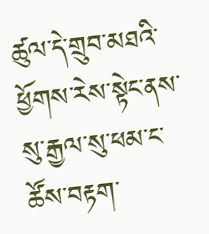ཚུལ་དེ་གྲུབ་མཐའི་ཕྱོགས་རེས་སྟེང་ནས་སུ་རྒྱལ་སུ་ཕམ་ང་ཚོས་བརྟག་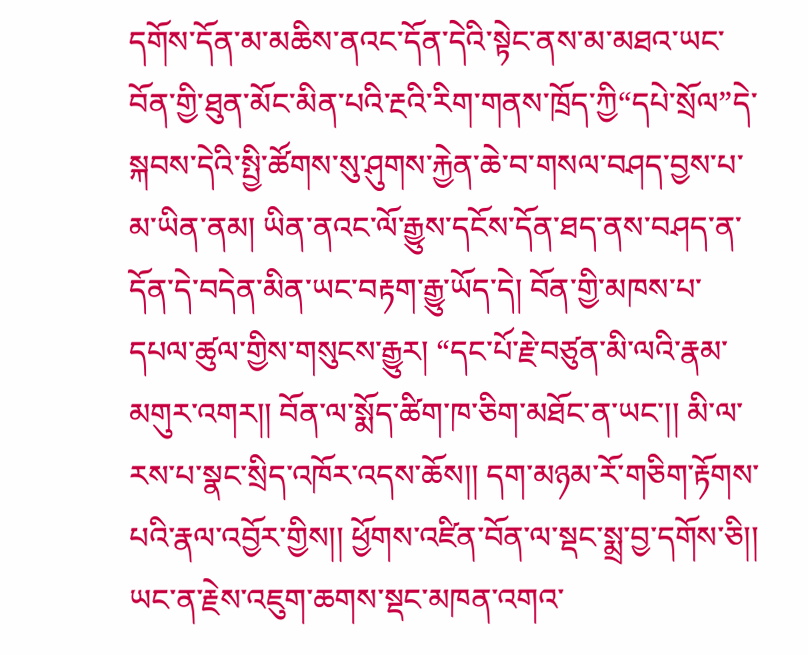དགོས་དོན་མ་མཆིས་ནའང་དོན་དེའི་སྟེང་ནས་མ་མཐའ་ཡང་བོན་གྱི་ཐུན་མོང་མིན་པའི་རྔའི་རིག་གནས་ཁྲོད་ཀྱི“དཔེ་སྲོལ”དེ་སྐབས་དེའི་སྤྱི་ཚོགས་སུ་ཤུགས་རྐྱེན་ཆེ་བ་གསལ་བཤད་བྱས་པ་མ་ཡིན་ནམ། ཡིན་ནའང་ལོ་རྒྱུས་དངོས་དོན་ཐད་ནས་བཤད་ན་དོན་དེ་བདེན་མིན་ཡང་བརྟག་རྒྱུ་ཡོད་དེ། བོན་གྱི་མཁས་པ་དཔལ་ཚུལ་གྱིས་གསུངས་རྒྱུར། “དང་པོ་རྗེ་བཙུན་མི་ལའི་རྣམ་མགུར་འགར།། བོན་ལ་སྨོད་ཚིག་ཁ་ཅིག་མཐོང་ན་ཡང་།། མི་ལ་རས་པ་སྣང་སྲིད་འཁོར་འདས་ཆོས།། དག་མཉམ་རོ་གཅིག་རྟོགས་པའི་རྣལ་འབྱོར་གྱིས།། ཕྱོགས་འཛིན་བོན་ལ་སྡང་སྨྲ་བྱ་དགོས་ཅི།། ཡང་ན་རྗེས་འཇུག་ཆགས་སྡང་མཁན་འགའ་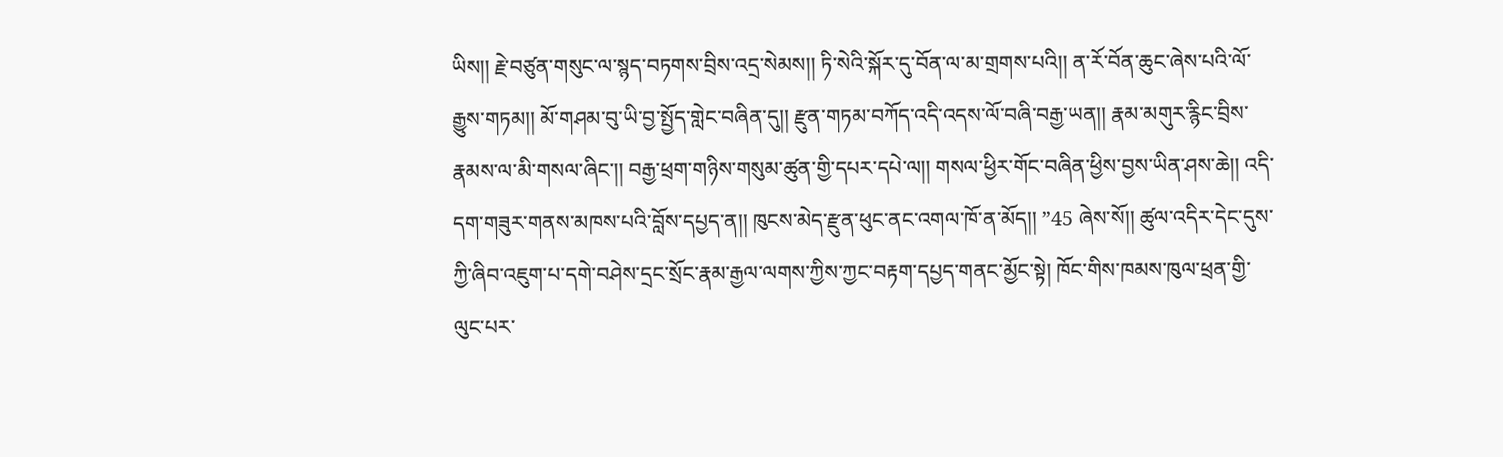ཡིས།། རྗེ་བཙུན་གསུང་ལ་སྙད་བཏགས་བྲིས་འདྲ་སེམས།། ཏི་སེའི་སྐོར་དུ་བོན་ལ་མ་གྲགས་པའི།། ན་རོ་བོན་ཆུང་ཞེས་པའི་ལོ་རྒྱུས་གཏམ།། མོ་གཤམ་བུ་ཡི་བྱ་སྤྱོད་གླེང་བཞིན་དུ།། རྫུན་གཏམ་བཀོད་འདི་འདས་ལོ་བཞི་བརྒྱ་ཡན།། རྣམ་མགུར་རྙིང་བྲིས་རྣམས་ལ་མི་གསལ་ཞིང་།། བརྒྱ་ཕྲག་གཉིས་གསུམ་ཚུན་གྱི་དཔར་དཔེ་ལ།། གསལ་ཕྱིར་གོང་བཞིན་ཕྱིས་བྱས་ཡིན་ཤས་ཆེ།། འདི་དག་གཟུར་གནས་མཁས་པའི་བློས་དཔྱད་ན།། ཁུངས་མེད་རྫུན་ཕུང་ནང་འགལ་ཁོ་ན་མོད།། ”45 ཞེས་སོ།། ཚུལ་འདིར་དེང་དུས་ཀྱི་ཞིབ་འཇུག་པ་དགེ་བཤེས་དྲང་སྲོང་རྣམ་རྒྱལ་ལགས་ཀྱིས་ཀྱང་བརྟག་དཔྱད་གནང་མྱོང་སྟེ། ཁོང་གིས་ཁམས་ཁུལ་ཕྲན་གྱི་ལུང་པར་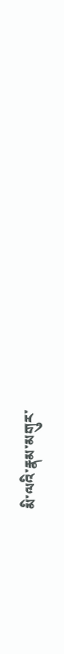མི་ལའི་རྣམ་མགུར་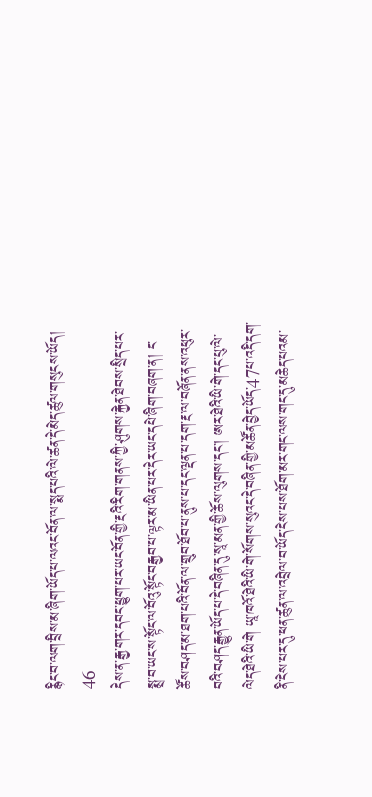རྙིང་བ་ལག་བྲིས་མ་ཞིག་ཡོད་པ་ལའང་བོན་ལ་སྨད་པའི་ལེ་ཚན་དེ་མེད་ཚུལ་གསུངས་ཡོད། 46
དེས་ན་རྒྱ་གར་དབང་ཕྱུག་པར་ཡང་བོན་གྱི་རྔའི་རིག་གནས་ཀྱི་ཤུགས་རྐྱེན་ཐེབས་སྲིད་པར་སྨྲ་བ་ཡང་ས་སྟོང་ལ་བོའུ་སྟོང་བརྒྱབ་པ་ལྟར་མ་ཡིན་པར་དེར་ཡང་དཔེ་ཞིག་བཞག་ན། ང་ཚོས་བཤད་མ་ཐག་པའི་བོན་ལ་གྲུབ་ཐོབ་པ་ནུས་པ་དང་ལྡན་པ་དག་རྔ་ལ་བཞོན་ནས་འཕུར་བའི་བཤད་རྒྱུན་ཡོད་པ་དེ་བཞིན་དུ་སཱ་མན་གྱི་ཆོས་ལུགས་དང་། ཨར་ཐེའི་ཡི་གེ་དང་པུ་ལེ་ལེད་ཐེའི་ཡི་གེ ཡཱ་ཁའོ་ཐེའི་ཡི་གེ་སོགས་སུའང་དེ་བཞིན་གྱི་མཚོན་བྱེད་ཡོད་47པ་འདི་དག་ནི་ངེས་པར་དུ་ཕན་ཚུན་ལ་འབྲེལ་བ་ཡོད་ངེས་པས་ཐོག་མར་གང་ལས་གང་དུ་མཆེད་པའམ་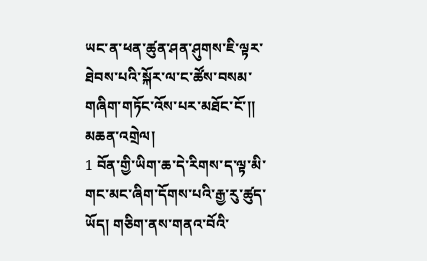ཡང་ན་ཕན་ཚུན་ཤན་ཤུགས་ཇི་ལྟར་ཐེབས་པའི་སྐོར་ལ་ང་ཚོས་བསམ་གཞིག་གཏོང་འོས་པར་མཐོང་ངོ་།།
མཆན་འགྲེལ།
1 བོན་གྱི་ཡིག་ཆ་དེ་རིགས་ད་ལྟ་མི་གང་མང་ཞིག་དོགས་པའི་རྒྱ་རུ་ཚུད་ཡོད། གཅིག་ནས་གནའ་བོའི་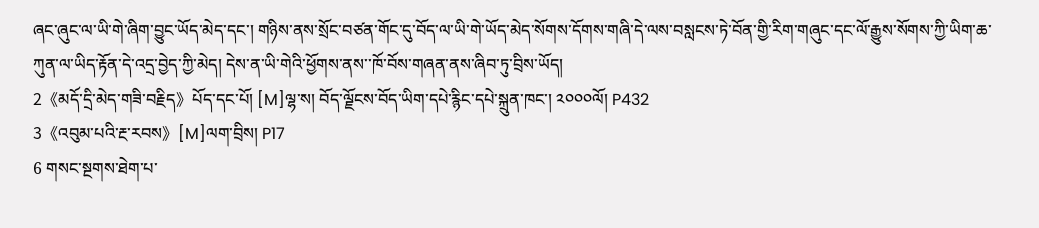ཞང་ཞུང་ལ་ཡི་གེ་ཞིག་བྱུང་ཡོད་མེད་དང་། གཉིས་ནས་སྲོང་བཙན་གོང་དུ་བོད་ལ་ཡི་གེ་ཡོད་མེད་སོགས་དོགས་གཞི་དེ་ལས་བསླངས་ཏེ་བོན་གྱི་རིག་གཞུང་དང་ལོ་རྒྱུས་སོགས་ཀྱི་ཡིག་ཆ་ཀུན་ལ་ཡིད་རྟོན་དེ་འདྲ་བྱེད་ཀྱི་མེད། དེས་ན་ཡི་གེའི་ཕྱོགས་ནས་་ཁོ་བོས་གཞན་ནས་ཞིབ་ཏུ་བྲིས་ཡོད།
2《མདོ་དྲི་མེད་གཟི་བརྗིད》པོད་དང་པོ། [M]ལྷ་ས། བོད་ལྗོངས་བོད་ཡིག་དཔེ་རྙིང་དཔེ་སྐྲུན་ཁང་། ༢༠༠༠ལོ། P432
3《འབུམ་པའི་རྔ་རབས》[M]ལག་བྲིས། P17
6 གསང་སྔགས་ཐེག་པ་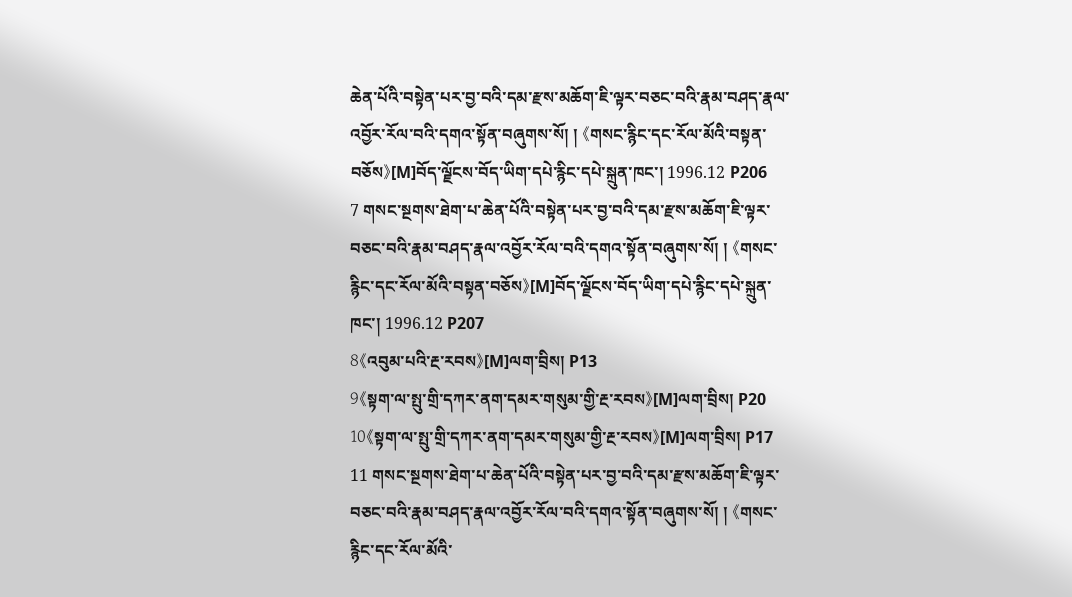ཆེན་པོའི་བསྟེན་པར་བྱ་བའི་དམ་རྫས་མཆོག་ཇི་ལྟར་བཅང་བའི་རྣམ་བཤད་རྣལ་འབྱོར་རོལ་བའི་དགའ་སྟོན་བཞུགས་སོ། ། 《གསང་རྙིང་དང་རོལ་མོའི་བསྟན་བཅོས》[M]བོད་ལྗོངས་བོད་ཡིག་དཔེ་རྙིང་དཔེ་སྐྲུན་ཁང་། 1996.12 P206
7 གསང་སྔགས་ཐེག་པ་ཆེན་པོའི་བསྟེན་པར་བྱ་བའི་དམ་རྫས་མཆོག་ཇི་ལྟར་བཅང་བའི་རྣམ་བཤད་རྣལ་འབྱོར་རོལ་བའི་དགའ་སྟོན་བཞུགས་སོ། ། 《གསང་རྙིང་དང་རོལ་མོའི་བསྟན་བཅོས》[M]བོད་ལྗོངས་བོད་ཡིག་དཔེ་རྙིང་དཔེ་སྐྲུན་ཁང་། 1996.12 P207
8《འབུམ་པའི་རྔ་རབས》[M]ལག་བྲིས། P13
9《སྟག་ལ་སྤུ་གྲི་དཀར་ནག་དམར་གསུམ་གྱི་རྔ་རབས》[M]ལག་བྲིས། P20
10《སྟག་ལ་སྤུ་གྲི་དཀར་ནག་དམར་གསུམ་གྱི་རྔ་རབས》[M]ལག་བྲིས། P17
11 གསང་སྔགས་ཐེག་པ་ཆེན་པོའི་བསྟེན་པར་བྱ་བའི་དམ་རྫས་མཆོག་ཇི་ལྟར་བཅང་བའི་རྣམ་བཤད་རྣལ་འབྱོར་རོལ་བའི་དགའ་སྟོན་བཞུགས་སོ། ། 《གསང་རྙིང་དང་རོལ་མོའི་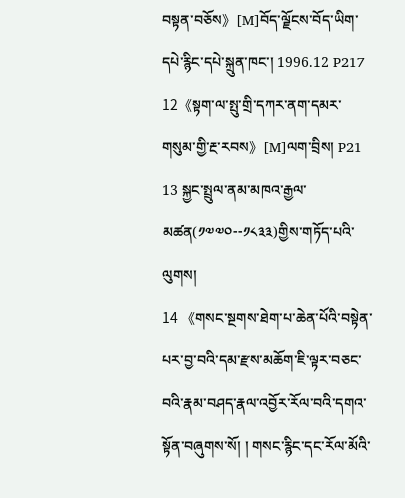བསྟན་བཅོས》[M]བོད་ལྗོངས་བོད་ཡིག་དཔེ་རྙིང་དཔེ་སྐྲུན་ཁང་། 1996.12 P217
12《སྟག་ལ་སྤུ་གྲི་དཀར་ནག་དམར་གསུམ་གྱི་རྔ་རབས》[M]ལག་བྲིས། P21
13 སྐྱང་སྤྲུལ་ནམ་མཁའ་རྒྱལ་མཚན(༡༧༧༠--༡༨༣༣)གྱིས་གཏོད་པའི་ལུགས།
14 《གསང་སྔགས་ཐེག་པ་ཆེན་པོའི་བསྟེན་པར་བྱ་བའི་དམ་རྫས་མཆོག་ཇི་ལྟར་བཅང་བའི་རྣམ་བཤད་རྣལ་འབྱོར་རོལ་བའི་དགའ་སྟོན་བཞུགས་སོ། ། གསང་རྙིང་དང་རོལ་མོའི་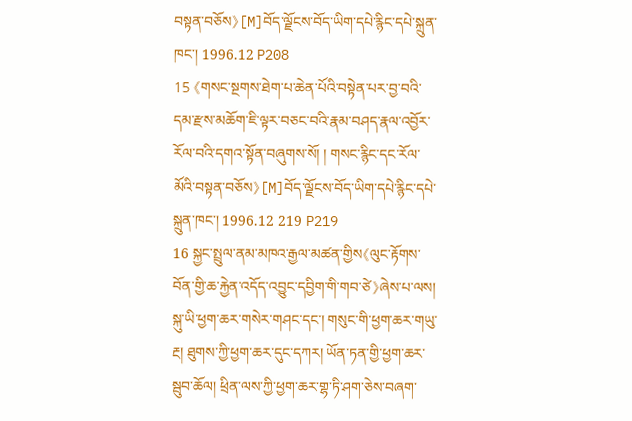བསྟན་བཅོས》[M]བོད་ལྗོངས་བོད་ཡིག་དཔེ་རྙིང་དཔེ་སྐྲུན་ཁང་། 1996.12 P208
15 《གསང་སྔགས་ཐེག་པ་ཆེན་པོའི་བསྟེན་པར་བྱ་བའི་དམ་རྫས་མཆོག་ཇི་ལྟར་བཅང་བའི་རྣམ་བཤད་རྣལ་འབྱོར་རོལ་བའི་དགའ་སྟོན་བཞུགས་སོ། ། གསང་རྙིང་དང་རོལ་མོའི་བསྟན་བཅོས》[M]བོད་ལྗོངས་བོད་ཡིག་དཔེ་རྙིང་དཔེ་སྐྲུན་ཁང་། 1996.12 219 P219
16 སྐྱང་སྤྲུལ་ནམ་མཁའ་རྒྱལ་མཚན་གྱིས《ལུང་རྟོགས་བོན་གྱི་ཆ་རྐྱེན་འདོད་འབྱུང་དབྱིག་གི་གབ་ཙེ》ཞེས་པ་ལས། སྐུ་ཡི་ཕྱག་ཆར་གསེར་གཤང་དང་། གསུང་གི་ཕྱག་ཆར་གཡུ་རྔ། ཐུགས་ཀྱི་ཕྱག་ཆར་དུང་དཀར། ཡོན་ཏན་གྱི་ཕྱག་ཆར་སྦུབ་ཆོལ། ཕྲིན་ལས་ཀྱི་ཕྱག་ཆར་གྷ་ཏི་ཤག་ཅེས་བཞག་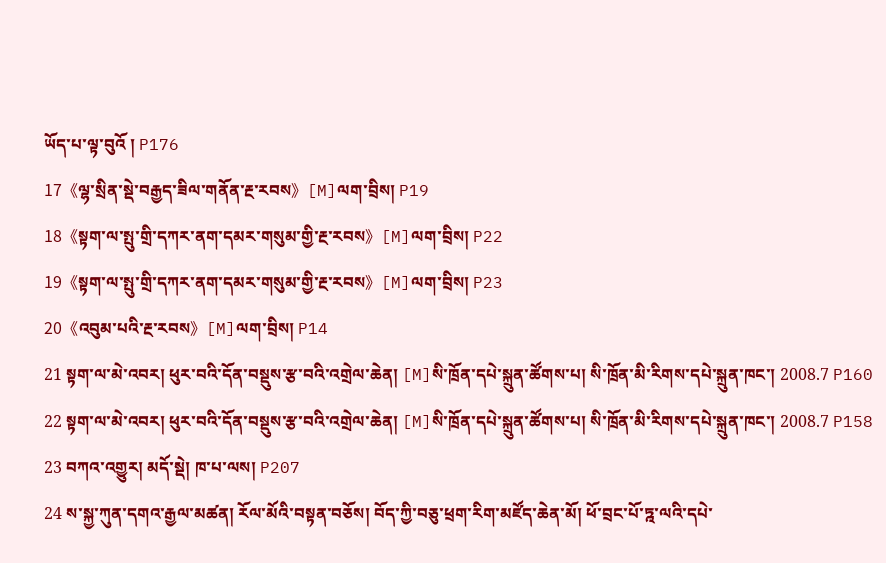ཡོད་པ་ལྟ་བུའོ ། P176
17《ལྷ་སྲིན་སྡེ་བརྒྱད་ཟིལ་གནོན་རྔ་རབས》[M]ལག་བྲིས། P19
18《སྟག་ལ་སྤུ་གྲི་དཀར་ནག་དམར་གསུམ་གྱི་རྔ་རབས》[M]ལག་བྲིས། P22
19《སྟག་ལ་སྤུ་གྲི་དཀར་ནག་དམར་གསུམ་གྱི་རྔ་རབས》[M]ལག་བྲིས། P23
20《འབུམ་པའི་རྔ་རབས》[M]ལག་བྲིས། P14
21 སྟག་ལ་མེ་འབར། ཕུར་བའི་དོན་བསྡུས་རྩ་བའི་འགྲེལ་ཆེན། [M]སི་ཁྲོན་དཔེ་སྐྲུན་ཚོགས་པ། སི་ཁྲོན་མི་རིགས་དཔེ་སྐྲུན་ཁང་། 2008.7 P160
22 སྟག་ལ་མེ་འབར། ཕུར་བའི་དོན་བསྡུས་རྩ་བའི་འགྲེལ་ཆེན། [M]སི་ཁྲོན་དཔེ་སྐྲུན་ཚོགས་པ། སི་ཁྲོན་མི་རིགས་དཔེ་སྐྲུན་ཁང་། 2008.7 P158
23 བཀའ་འགྱུར། མདོ་སྡེ། ཁ་པ་ལས། P207
24 ས་སྐྱ་ཀུན་དགའ་རྒྱལ་མཚན། རོལ་མོའི་བསྟན་བཅོས། བོད་ཀྱི་བཅུ་ཕྲག་རིག་མཛོད་ཆེན་མོ། ཕོ་བྲང་པོ་ཏྰ་ལའི་དཔེ་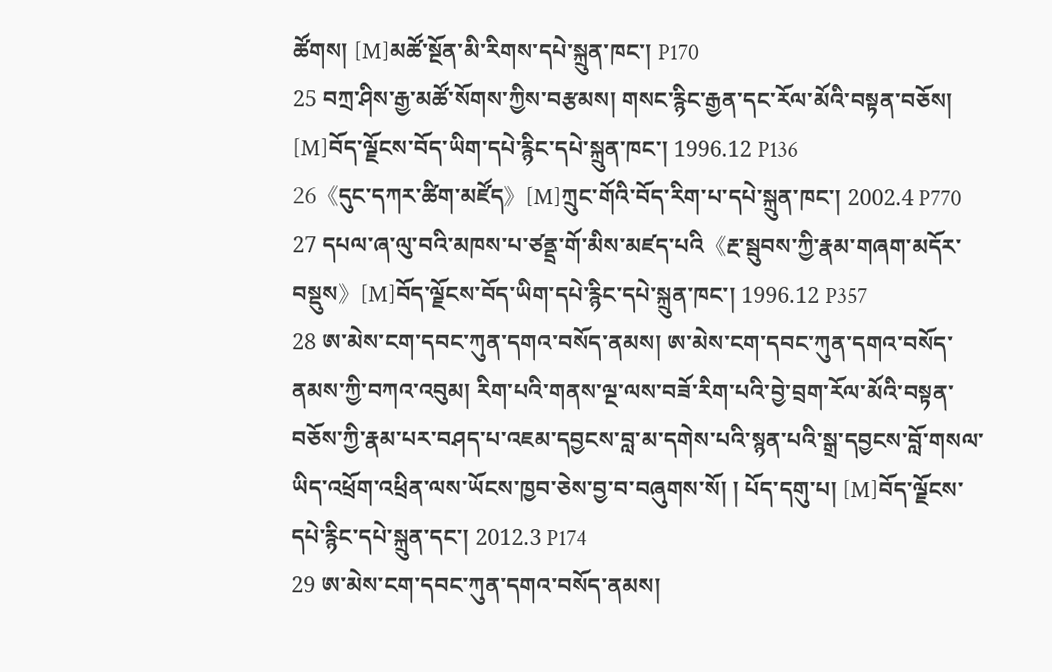ཚོགས། [M]མཚོ་སྔོན་མི་རིགས་དཔེ་སྐྲུན་ཁང་། P170
25 བཀྲ་ཤིས་རྒྱ་མཚོ་སོགས་ཀྱིས་བརྩམས། གསང་རྙིང་རྒྱན་དང་རོལ་མོའི་བསྟན་བཅོས། [M]བོད་ལྗོངས་བོད་ཡིག་དཔེ་རྙིང་དཔེ་སྐྲུན་ཁང་། 1996.12 P136
26《དུང་དཀར་ཚིག་མཛོད》[M]ཀྲུང་གོའི་བོད་རིག་པ་དཔེ་སྐྲུན་ཁང་། 2002.4 P770
27 དཔལ་ཞ་ལུ་བའི་མཁས་པ་ཙནྡྲ་གོ་མིས་མཛད་པའི《རྔ་སྦུབས་ཀྱི་རྣམ་གཞག་མདོར་བསྡུས》[M]བོད་ལྗོངས་བོད་ཡིག་དཔེ་རྙིང་དཔེ་སྐྲུན་ཁང་། 1996.12 P357
28 ཨ་མེས་ངག་དབང་ཀུན་དགའ་བསོད་ནམས། ཨ་མེས་ངག་དབང་ཀུན་དགའ་བསོད་ནམས་ཀྱི་བཀའ་འབུམ། རིག་པའི་གནས་ལྔ་ལས་བཟོ་རིག་པའི་བྱེ་བྲག་རོལ་མོའི་བསྟན་བཅོས་ཀྱི་རྣམ་པར་བཤད་པ་འཇམ་དབྱངས་བླ་མ་དགེས་པའི་སྙན་པའི་སྒྲ་དབྱངས་བློ་གསལ་ཡིད་འཕྲོག་འཕྲིན་ལས་ཡོངས་ཁྱབ་ཅེས་བྱ་བ་བཞུགས་སོ། ། པོད་དགུ་པ། [M]བོད་ལྗོངས་དཔེ་རྙིང་དཔེ་སྐྲུན་དང་། 2012.3 P174
29 ཨ་མེས་ངག་དབང་ཀུན་དགའ་བསོད་ནམས།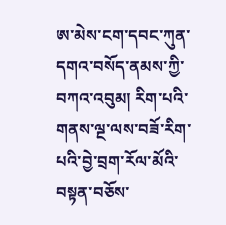ཨ་མེས་ངག་དབང་ཀུན་དགའ་བསོད་ནམས་ཀྱི་བཀའ་འབུམ། རིག་པའི་གནས་ལྔ་ལས་བཟོ་རིག་པའི་བྱེ་བྲག་རོལ་མོའི་བསྟན་བཅོས་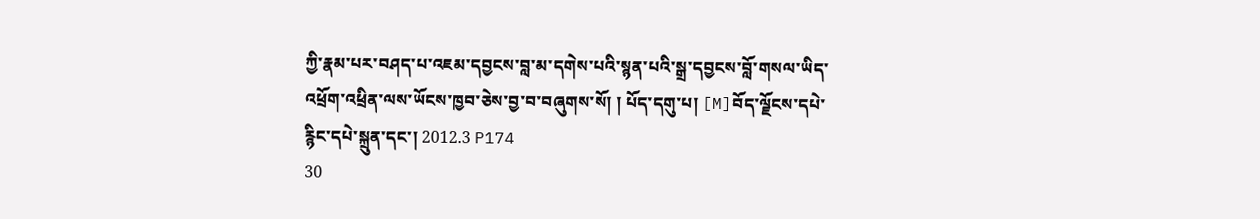ཀྱི་རྣམ་པར་བཤད་པ་འཇམ་དབྱངས་བླ་མ་དགེས་པའི་སྙན་པའི་སྒྲ་དབྱངས་བློ་གསལ་ཡིད་འཕྲོག་འཕྲིན་ལས་ཡོངས་ཁྱབ་ཅེས་བྱ་བ་བཞུགས་སོ། ། པོད་དགུ་པ། [M]བོད་ལྗོངས་དཔེ་རྙིང་དཔེ་སྐྲུན་དང་། 2012.3 P174
30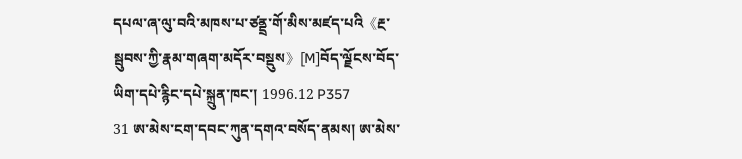དཔལ་ཞ་ལུ་བའི་མཁས་པ་ཙནྡྲ་གོ་མིས་མཛད་པའི《རྔ་སྦུབས་ཀྱི་རྣམ་གཞག་མདོར་བསྡུས》[M]བོད་ལྗོངས་བོད་ཡིག་དཔེ་རྙིང་དཔེ་སྐྲུན་ཁང་། 1996.12 P357
31 ཨ་མེས་ངག་དབང་ཀུན་དགའ་བསོད་ནམས། ཨ་མེས་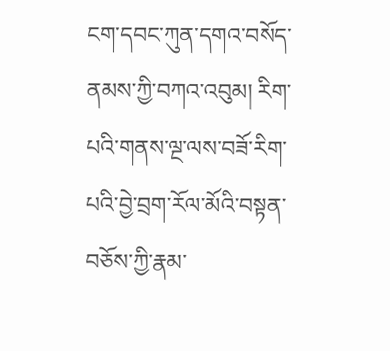ངག་དབང་ཀུན་དགའ་བསོད་ནམས་ཀྱི་བཀའ་འབུམ། རིག་པའི་གནས་ལྔ་ལས་བཟོ་རིག་པའི་བྱེ་བྲག་རོལ་མོའི་བསྟན་བཅོས་ཀྱི་རྣམ་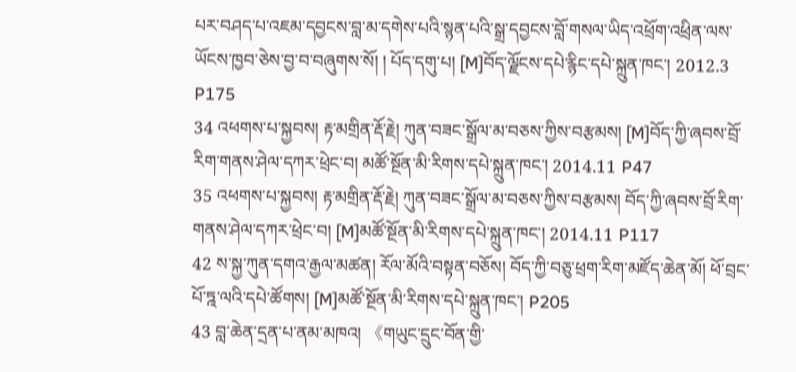པར་བཤད་པ་འཇམ་དབྱངས་བླ་མ་དགེས་པའི་སྙན་པའི་སྒྲ་དབྱངས་བློ་གསལ་ཡིད་འཕྲོག་འཕྲིན་ལས་ཡོངས་ཁྱབ་ཅེས་བྱ་བ་བཞུགས་སོ། ། པོད་དགུ་པ། [M]བོད་ལྗོངས་དཔེ་རྙིང་དཔེ་སྐྲུན་ཁང་། 2012.3 P175
34 འཕགས་པ་སྐྱབས། རྟ་མགྲིན་རྡོ་རྗེ། ཀུན་བཟང་སྒྲོལ་མ་བཅས་ཀྱིས་བརྩམས། [M]བོད་ཀྱི་ཞབས་བྲོ་རིག་གནས་ཤེལ་དཀར་ཕྲེང་བ། མཚོ་སྔོན་མི་རིགས་དཔེ་སྐྲུན་ཁང་། 2014.11 P47
35 འཕགས་པ་སྐྱབས། རྟ་མགྲིན་རྡོ་རྗེ། ཀུན་བཟང་སྒྲོལ་མ་བཅས་ཀྱིས་བརྩམས། བོད་ཀྱི་ཞབས་བྲོ་རིག་གནས་ཤེལ་དཀར་ཕྲེང་བ། [M]མཚོ་སྔོན་མི་རིགས་དཔེ་སྐྲུན་ཁང་། 2014.11 P117
42 ས་སྐྱ་ཀུན་དགའ་རྒྱལ་མཚན། རོལ་མོའི་བསྟན་བཅོས། བོད་ཀྱི་བཅུ་ཕྲག་རིག་མཛོད་ཆེན་མོ། ཕོ་བྲང་པོ་ཏྰ་ལའི་དཔེ་ཚོགས། [M]མཚོ་སྔོན་མི་རིགས་དཔེ་སྐྲུན་ཁང་། P205
43 བླ་ཆེན་དྲན་པ་ནམ་མཁའ། 《གཡུང་དྲུང་བོན་གྱི་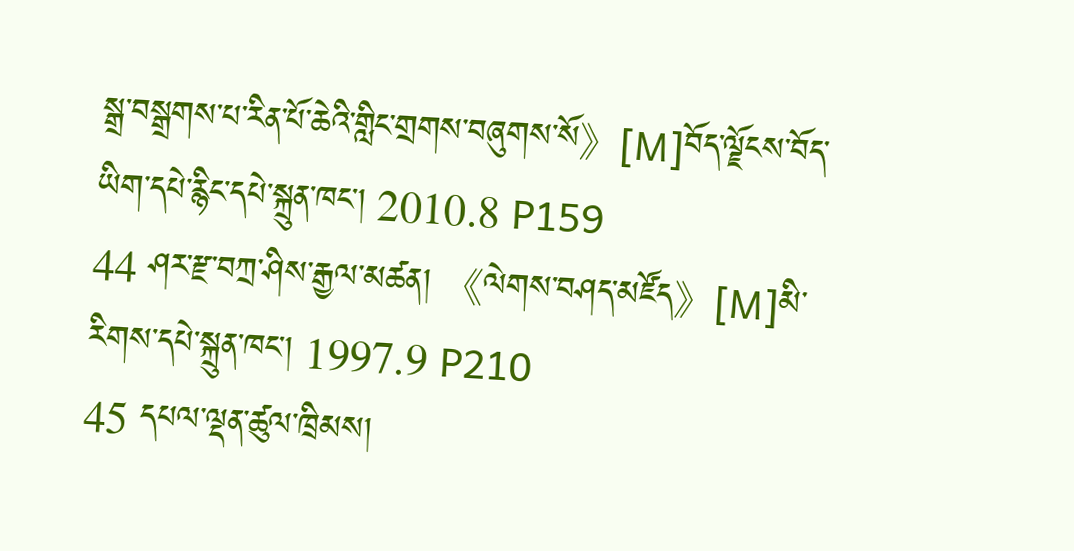སྒྲ་བསྒྲགས་པ་རིན་པོ་ཆེའི་གླིང་གྲགས་བཞུགས་སོ》[M]བོད་ལྗོངས་བོད་ཡིག་དཔེ་རྙིང་དཔེ་སྐྲུན་ཁང་། 2010.8 P159
44 ཤར་རྫ་བཀྲ་ཤིས་རྒྱལ་མཚན། 《ལེགས་བཤད་མཛོད》[M]མི་རིགས་དཔེ་སྐྲུན་ཁང་། 1997.9 P210
45 དཔལ་ལྡན་ཚུལ་ཁྲིམས།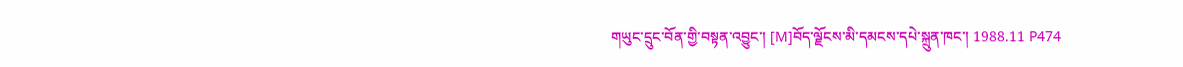གཡུང་དྲུང་བོན་གྱི་བསྟན་འབྱུང་། [M]བོད་ལྗོངས་མི་དམངས་དཔེ་སྐྲུན་ཁང་། 1988.11 P474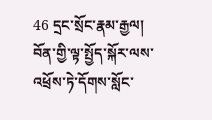46 དྲང་སྲོང་རྣམ་རྒྱལ། བོན་གྱི་ལྟ་སྤྱོད་སྐོར་ལས་འཕྲོས་ཏེ་དོགས་སློང་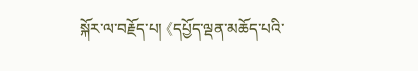སྐོར་ལ་བརྗོད་པ། 《དཔྱོད་ལྡན་མཆོད་པའི་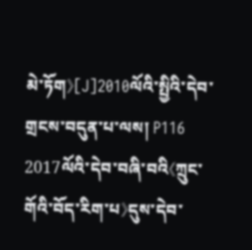མེ་ཏོག》[J]2010ལོའི་སྤྱིའི་དེབ་གྲངས་བདུན་པ་ལས། P116
2017ལོའི་དེབ་བཞི་བའི《ཀྲུང་གོའི་བོད་རིག་པ》དུས་དེབ་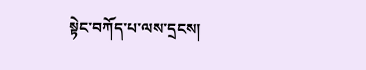སྟེང་བཀོད་པ་ལས་དྲངས།